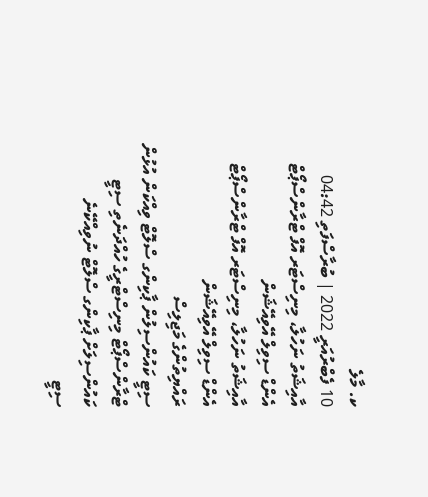ކ. މާލެ
10 ފެބްރުއަރީ 2022 | ބުރާސްފަތި 04:42
އާއިޝަތު ނަހުލާ، މިނިސްޓަރ އޮފް ޓްރާންސްޕޯޓް އެންޑް ސިވިލް އޭވިއޭޝަން
އާއިޝަތު ނަހުލާ، މިނިސްޓަރ އޮފް ޓްރާންސްޕޯޓް އެންޑް ސިވިލް އޭވިއޭޝަން
ރައްޔިތުންގެ މަޖިލިސް
ސިޓީ ކައުންސިލުން ޕާކިންގ ސްލޮޓް ވިއްކަން އުޅުން
ޓްރާންސްޕޯޓް މިނިސްޓްރީގެ ހުއްދަނެތި ސިޓީ ކައުންސިލަށް ޕާކިންގ ސްލޮޓް ނުވިއްކޭނެ
ސިޓީ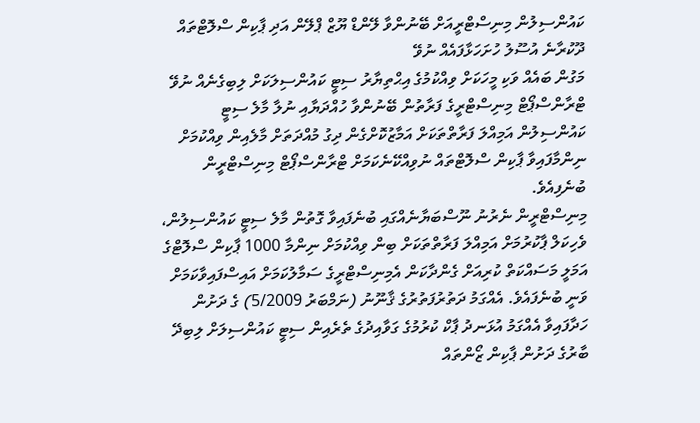ކައުންސިލުން މިނިސްޓްރީއަށް ބޭނުންވާ ލޭންޑް ޔޫޒް ޕްލޭން އަދި ޕާކިން ސްލޮޓްތައް ދޫކުރާނެ އުސޫލު ހުށަހަޅާފައެއް ނުވޭ
މަގުން ބައެއް ވަކި މީހަކަށް ވިއްކުމުގެ އިޙްތިޔާރު ސިޓީ ކައުންސިލަކަށް ލިބިގެނެއް ނުވޭ
ޓްރާންސްޕޯޓް މިނިސްޓްރީގެ ފަރާތުން ބޭނުންވާ ހުއްދަޔާއި ނުލާ މާލެ ސިޓީ ކައުންސިލުން އަމިއްލަ ފަރާތްތަކަށް އަމާޒުކޮށްގެން ދިގު މުއްދަތަށް މާލެއިން ވިއްކުމަށް ނިންމާފައިވާ ޕާކިން ސްލޮޓްތައް ނުވިއްކޭނެކަމަށް ޓްރާންސްޕޯޓް މިނިސްޓްރީން ބުނެފިއެވެ.
މިނިސްޓްރީން ނެރުނު ނޫސްބަޔާނެއްގައި ބުނެފައިވާ ގޮތުން މާލެ ސިޓީ ކައުންސިލުން، ވެހިކަލް ޕާކުރުމަށް އަމިއްލަ ފަރާތްތަކަށް ބިން ވިއްކުމަށް ނިންމާ 1000 ޕާކިން ސްލޮޓްގެ އަމަލީ މަސައްކަތް ކުރިއަށް ގެންދާކަން އެމިނިސްޓްރީގެ ސަމާލުކަމަށް އައިސްފައިވާކަމަށް ވަނީ ބުނެފައެވެ. އެއްގަމު ދަތުރުފަތުރުގެ ޤާނޫނު (ނަމްބަރު 5/2009) ގެ ދަށުން ހަދާފައިވާ އެއްގަމު އުޅަނދު ޕާކް ކުރުމުގެ ގަވާއިދުގެ ތެރެއިން ސިޓީ ކައުންސިލަށް ލިބިދޭ ބާރުގެ ދަށުން ޕާކިން ޒޯންތައް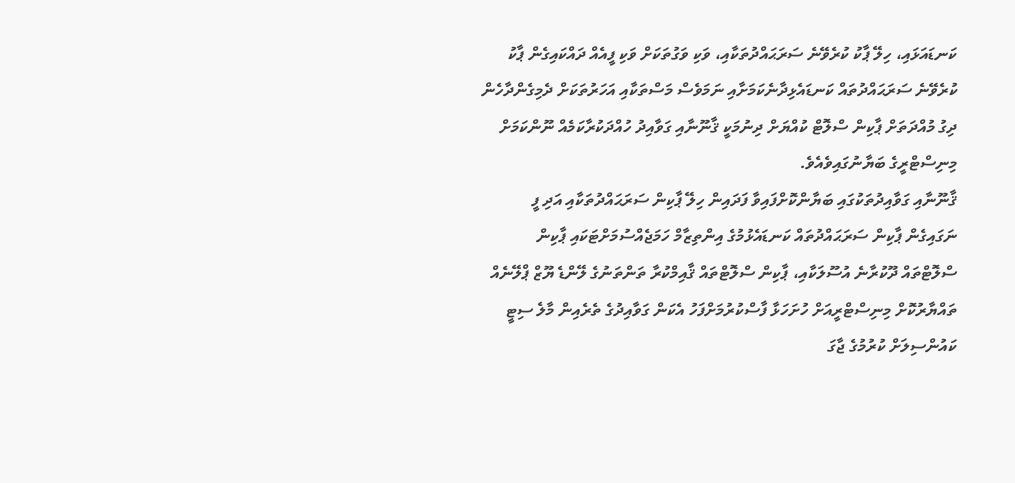ކަނޑައަޅައި، ހިލޭ ޕާކު ކުރެވޭނެ ސަރަޙައްދުތަކާއި، ވަކި ވަގުތަކަށް ވަކި ފީއެއް ދައްކައިގެން ޕާކު ކުރެވޭނެ ސަރަޙައްދުތައް ކަނޑައެޅިދާނެކަމަށާއި ނަމަވެސް މަސްތަކާއި އަހަރުތަކަށް ދެމިގެންދާހެން ދިގު މުއްދަތަށް ޕާކިން ސްލޮޓް ކުއްޔަށް ދިނުމަކީ ޤާނޫނާއި ގަވާއިދު ހުއްދަކުރާކަމެއް ނޫންކަމަށް މިނިސްޓްރީގެ ބަޔާނުގައިވެއެވެ.
ޤާނޫނާއި ގަވާއިދުތަކުގައި ބަޔާންކޮށްފައިވާ ފަދައިން ހިލޭ ޕާކިން ސަރަޙައްދުތަކާއި އަދި ފީ ނަގައިގެން ޕާކިން ސަރަޙައްދުތައް ކަނޑައެޅުމުގެ އިންތިޒާމް ހަމަޖެއްސުމަށްޓަކައި ޕާކިން ސްލޮޓްތައް ދޫކުރާނެ އުސޫލަކާއި، ޕާކިން ސްލޮޓްތައް ޤާއިމްކުރާ ތަންތަނުގެ ލޭންޑެ ޔޫޒް ޕްލޭނެއް ތައްޔާރުކޮށް މިނިސްޓްރީއަށް ހުށަހަޅާ ފާސްކުރުމަށްފަހު އެކަން ގަވާއިދުގެ ތެރެއިން މާލެ ސިޓީ ކައުންސިލަށް ކުރުމުގެ ޖާގަ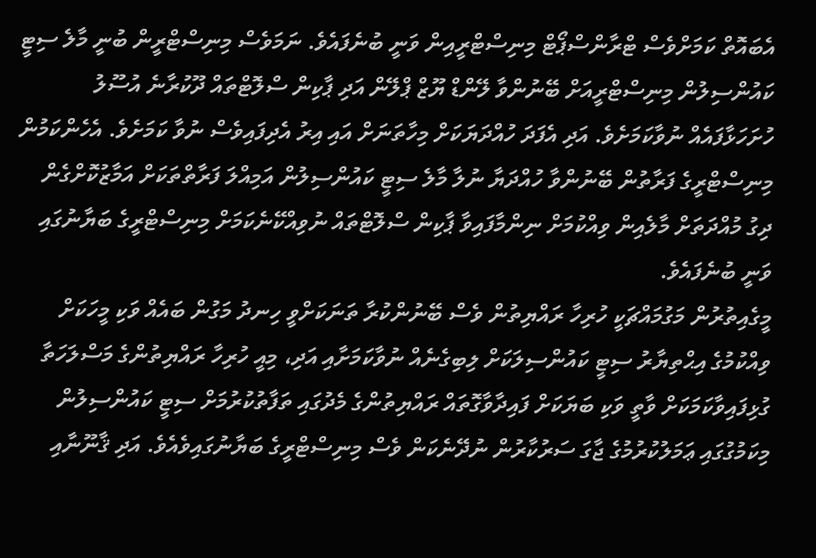އެބައޮތް ކަމަށްވެސް ޓްރާންސްޕޯޓް މިނިސްޓްރީއިން ވަނީ ބުނެފައެވެ. ނަމަވެސް މިނިސްޓްރީން ބުނީ މާލެ ސިޓީ ކައުންސިލުން މިނިސްޓްރީއަށް ބޭނުންވާ ލޭންޑް ޔޫޒް ޕްލޭން އަދި ޕާކިން ސްލޮޓްތައް ދޫކުރާނެ އުސޫލު ހުށަހަޅާފައެއް ނުވާކަމަށެވެ. އަދި އެފަދަ ހުއްދަޔަކަށް މިހާތަނަށް އައި އިރު އެދިފައިވެސް ނުވާ ކަމަށެވެ. އެހެންކަމުން މިނިސްޓްރީގެ ފަރާތުން ބޭނުންވާ ހުއްދަޔާ ނުލާ މާލެ ސިޓީ ކައުންސިލުން އަމިއްލަ ފަރާތްތަކަށް އަމާޒުކޮށްގެން ދިގު މުއްދަތަށް މާލެއިން ވިއްކުމަށް ނިންމާފައިވާ ޕާކިން ސްލޮޓްތައް ނުވިއްކޭނެކަމަށް މިނިސްޓްރީގެ ބަޔާނުގައި ވަނީ ބުނެފައެވެ.
މީގެއިތުރުން މަގުމައްޗަކީ ހުރިހާ ރައްޔިތުން ވެސް ބޭނުންކުރާ ތަނަކަށްވީ ހިނދު މަގުން ބައެއް ވަކި މީހަކަށް ވިއްކުމުގެ އިޙްތިޔާރު ސިޓީ ކައުންސިލަކަށް ލިބިގެނެއް ނުވާކަމަށާއި އަދި، މިއީ ހުރިހާ ރައްޔިތުންގެ މަސްލަހަތާ ގުޅިފައިވާކަމަކަށް ވާތީ ވަކި ބަޔަކަށް ފައިދާވާގޮތައް ރައްޔިތުންގެ މެދުގައި ތަފާތުކުރުމަށް ސިޓީ ކައުންސިލުން މިކަމުގުގައި ޢަމަލުކުރުމުގެ ޖާގަ ސަރުކާރުން ނުދޭނެކަން ވެސް މިނިސްޓްރީގެ ބަޔާނުގައިވެއެވެ. އަދި ޤާނޫނާއި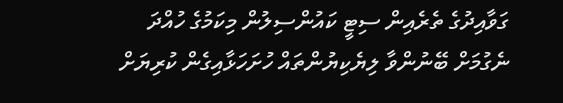ގަވާއިދުގެ ތެރެއިން ސިޓީ ކައުންސިލުން މިކަމުގެ ހުއްދަ ނެގުމަށް ބޭނުންވާ ލިޔެކިޔުންތައް ހުށަހަޅާއިގެން ކުރިޔަށް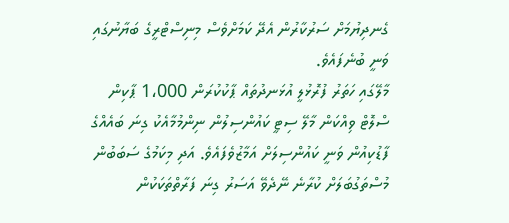ގެނދިޔުމަށް ސަރުކާރުން އެދޭ ކަމަށްވެސް މިނިސްޓްރީގެ ބަޔާނުގައި ވަނީ ބުނެފައެވެ.
މާލޭގައި ހަތަރު ފުރޮޅުލީ އުޅަނދުތައް ޕާކުކުރަން 1،000 ޕާކިން ސްލޮޓް ވިއްކަން މާލޭ ސިޓީ ކައުންސިލުން ނިންމުމާއެކު ގިނަ ބައެއްގެ ފާޑުކިއުން ވަނީ ކައުންސިލަށް އަމާޒުވެފައެވެ. އަދި މިކަމުގެ ސަބަބުން މުސްތަގުބަލަށް ކުރާނެ ނޭދެވޭ އަސަރު ގިނަ ފަރާތްތަކަކުން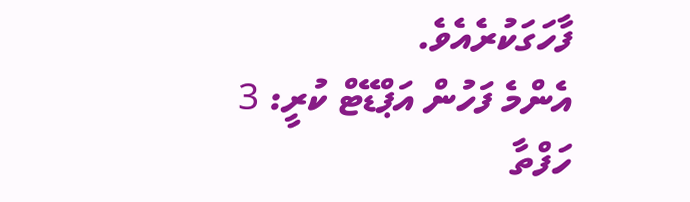ފާހަގަކުރެއެވެ.
އެންމެ ފަހުން އަޕްޑޭޓް ކުރީ: 3 ހަފްތާ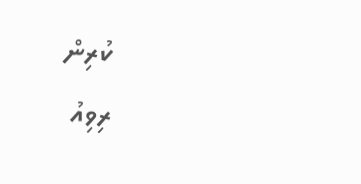ކުރިން
ރިވިއު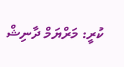ކުރީ: މަރްޔަމް ދާނިޝް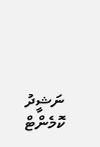ނަޝީދު
ކޮމެންޓް